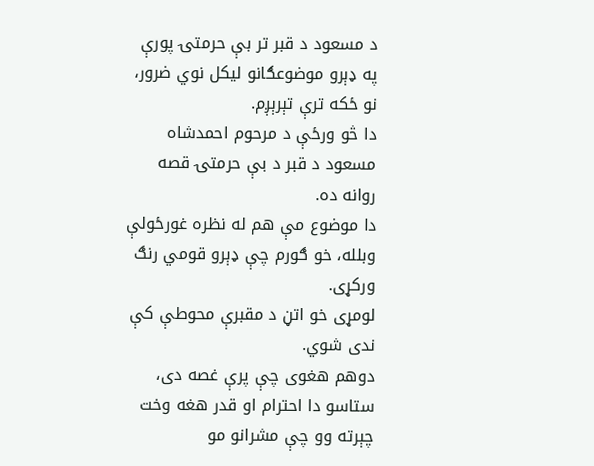د مسعود د قبر تر بې حرمتۍ پورې
په ډېرو موضوعګانو لیکل نوي ضرور، نو ځکه ترې تېرېږم.
دا څو ورځې د مرحوم احمدشاه مسعود د قبر د بې حرمتۍ قصه روانه ده.
دا موضوع مې هم له نظره غورځولې وبلله، خو ګورم چې ډېرو قومي رنګ ورکړی.
لومړی خو اتڼ د مقبرې محوطې کې ندی شوي.
دوهم هغوی چې پرې غصه دی، ستاسو دا احترام او قدر هغه وخت چېرته وو چې مشرانو مو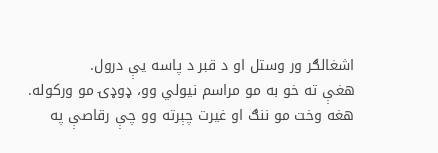اشغالګر ور وستل او د قبر د پاسه یې درول.
هغې ته خو به مو مراسم نیولي وو، ډوډۍ مو ورکوله.
هغه وخت مو ننګ او غیرت چېرته وو چې رقاصې په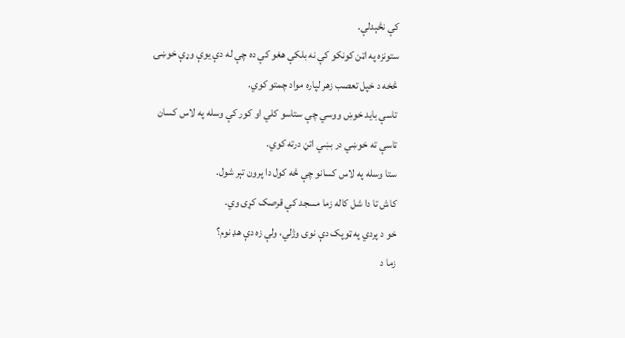کې نڅېدلې.
ستونزه په اټن کونکو کې نه بلکې هغو کې ده چې له دې یوې وړې خوښۍ څخه د خپل تعصب زهر لپاره مواد چمتو کوي.
تاسې باید خوښ ووسي چې ستاسو کلي او کور کې وسله په لاس کسان تاسې ته خوښي در بښي اتڼ درته کوي.
ستا وسله په لاس کسانو چې څه کول دا پرون تېر شول.
کاش تا دا شل کاله زما مسجد کې قرصک کړی وي.
خو د پردي په ټوپک دې نوی وژلي، ولې زه دې هډ نوم؟
زما د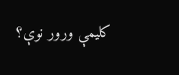کلیمې ورور نوې؟